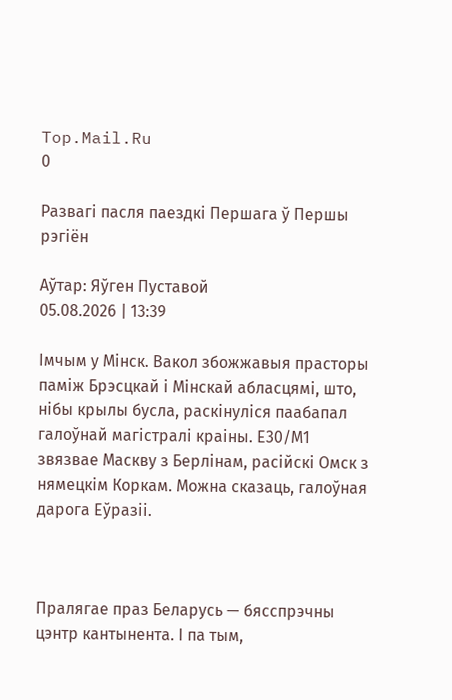Top.Mail.Ru
0

Развагі пасля паездкі Першага ў Першы рэгіён

Аўтар: Яўген Пуставой
05.08.2026 | 13:39

Імчым у Мінск. Вакол збожжавыя прасторы паміж Брэсцкай і Мінскай абласцямі, што, нібы крылы бусла, раскінуліся паабапал галоўнай магістралі краіны. Е30/М1 звязвае Маскву з Берлінам, расійскі Омск з нямецкім Коркам. Можна сказаць, галоўная дарога Еўразіі.



Пралягае праз Беларусь — бясспрэчны цэнтр кантынента. І па тым,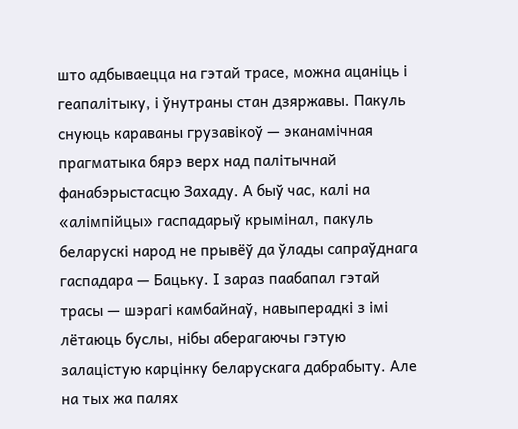што адбываецца на гэтай трасе, можна ацаніць і геапалітыку, і ўнутраны стан дзяржавы. Пакуль снуюць караваны грузавікоў — эканамічная прагматыка бярэ верх над палітычнай фанабэрыстасцю Захаду. А быў час, калі на «алімпійцы» гаспадарыў крымінал, пакуль беларускі народ не прывёў да ўлады сапраўднага гаспадара — Бацьку. І зараз паабапал гэтай трасы — шэрагі камбайнаў, навыперадкі з імі лётаюць буслы, нібы аберагаючы гэтую залацістую карцінку беларускага дабрабыту. Але на тых жа палях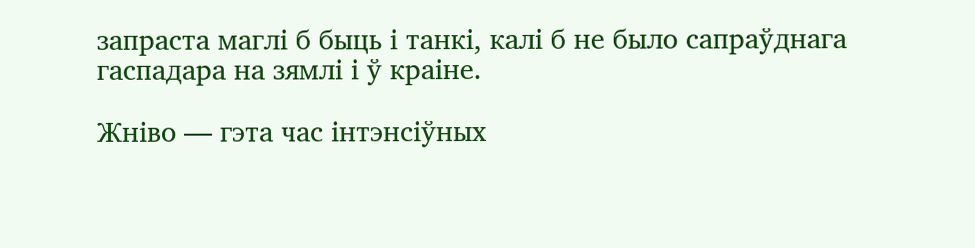запраста маглі б быць і танкі, калі б не было сапраўднага гаспадара на зямлі і ў краіне.

Жніво — гэта час інтэнсіўных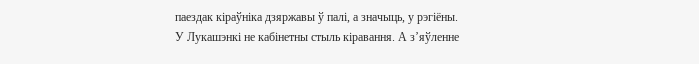паездак кіраўніка дзяржавы ў палі, а значыць, у рэгіёны. У Лукашэнкі не кабінетны стыль кіравання. А з’яўленне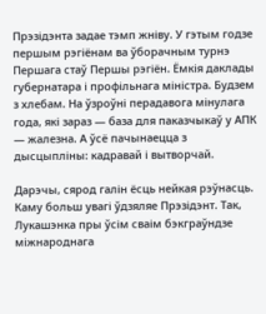Прэзідэнта задае тэмп жніву. У гэтым годзе першым рэгіёнам ва ўборачным турнэ Першага стаў Першы рэгіён. Ёмкія даклады губернатара і профільнага міністра. Будзем з хлебам. На ўзроўні перадавога мінулага года, які зараз — база для паказчыкаў у АПК — жалезна. А ўсё пачынаецца з дысцыпліны: кадравай і вытворчай.

Дарэчы, сярод галін ёсць нейкая рэўнасць. Каму больш увагі ўдзяляе Прэзідэнт. Так, Лукашэнка пры ўсім сваім бэкграўндзе міжнароднага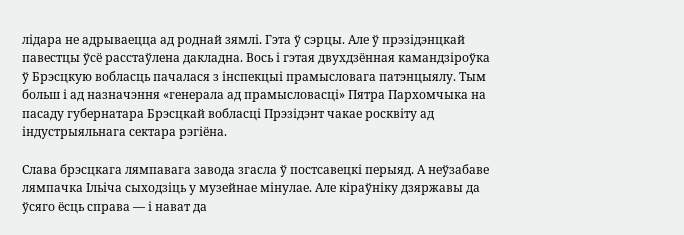лідара не адрываецца ад роднай зямлі. Гэта ў сэрцы. Але ў прэзідэнцкай павестцы ўсё расстаўлена дакладна. Вось і гэтая двухдзённая камандзіроўка ў Брэсцкую вобласць пачалася з інспекцыі прамысловага патэнцыялу. Тым больш і ад назначэння «генерала ад прамысловасці» Пятра Пархомчыка на пасаду губернатара Брэсцкай вобласці Прэзідэнт чакае росквіту ад індустрыяльнага сектара рэгіёна.

Слава брэсцкага лямпавага завода згасла ў постсавецкі перыяд. А неўзабаве лямпачка Ільіча сыходзіць у музейнае мінулае. Але кіраўніку дзяржавы да ўсяго ёсць справа — і нават да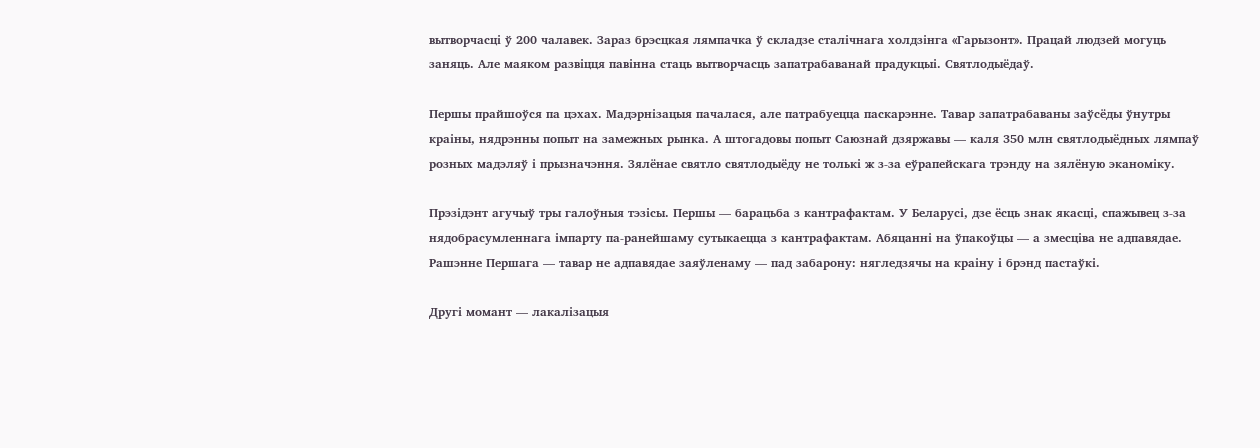вытворчасці ў 200 чалавек. Зараз брэсцкая лямпачка ў складзе сталічнага холдзінга «Гарызонт». Працай людзей могуць заняць. Але маяком развіцця павінна стаць вытворчасць запатрабаванай прадукцыі. Святлодыёдаў.

Першы прайшоўся па цэхах. Мадэрнізацыя пачалася, але патрабуецца паскарэнне. Тавар запатрабаваны заўсёды ўнутры краіны, нядрэнны попыт на замежных рынка. А штогадовы попыт Саюзнай дзяржавы — каля 350 млн святлодыёдных лямпаў розных мадэляў і прызначэння. Зялёнае святло святлодыёду не толькі ж з-за еўрапейскага трэнду на зялёную эканоміку.

Прэзідэнт агучыў тры галоўныя тэзісы. Першы — барацьба з кантрафактам. У Беларусі, дзе ёсць знак якасці, спажывец з-за нядобрасумленнага імпарту па-ранейшаму сутыкаецца з кантрафактам. Абяцанні на ўпакоўцы — а змесціва не адпавядае. Рашэнне Першага — тавар не адпавядае заяўленаму — пад забарону: нягледзячы на краіну і брэнд пастаўкі.

Другі момант — лакалізацыя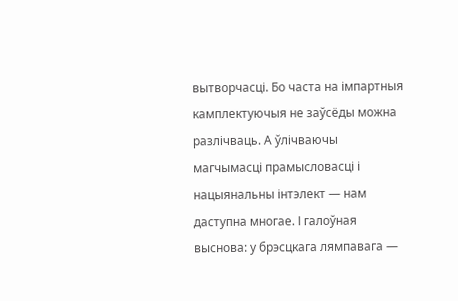вытворчасці. Бо часта на імпартныя камплектуючыя не заўсёды можна разлічваць. А ўлічваючы магчымасці прамысловасці і нацыянальны інтэлект — нам даступна многае. І галоўная выснова: у брэсцкага лямпавага —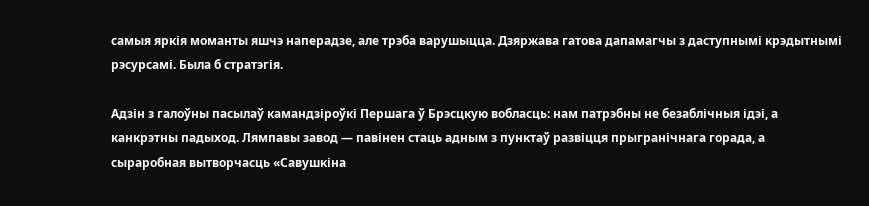самыя яркія моманты яшчэ наперадзе, але трэба варушыцца. Дзяржава гатова дапамагчы з даступнымі крэдытнымі рэсурсамі. Была б стратэгія.

Адзін з галоўны пасылаў камандзіроўкі Першага ў Брэсцкую вобласць: нам патрэбны не безаблічныя ідэі, а канкрэтны падыход. Лямпавы завод — павінен стаць адным з пунктаў развіцця прыгранічнага горада, а сыраробная вытворчасць «Савушкіна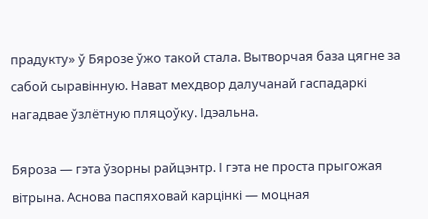прадукту» ў Бярозе ўжо такой стала. Вытворчая база цягне за сабой сыравінную. Нават мехдвор далучанай гаспадаркі нагадвае ўзлётную пляцоўку. Ідэальна.

Бяроза — гэта ўзорны райцэнтр. І гэта не проста прыгожая вітрына. Аснова паспяховай карцінкі — моцная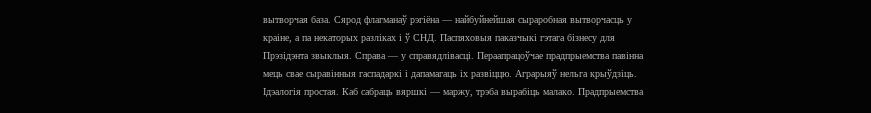вытворчая база. Сярод флагманаў рэгіёна — найбуйнейшая сыраробная вытворчасць у краіне, а па некаторых разліках і ў СНД. Паспяховыя паказчыкі гэтага бізнесу для Прэзідэнта звыклыя. Справа — у справядлівасці. Пераапрацоўчае прадпрыемства павінна мець свае сыравінныя гаспадаркі і дапамагаць іх развіццю. Аграрыяў нельга крыўдзіць. Ідэалогія простая. Каб сабраць вяршкі — маржу, трэба вырабіць малако. Прадпрыемства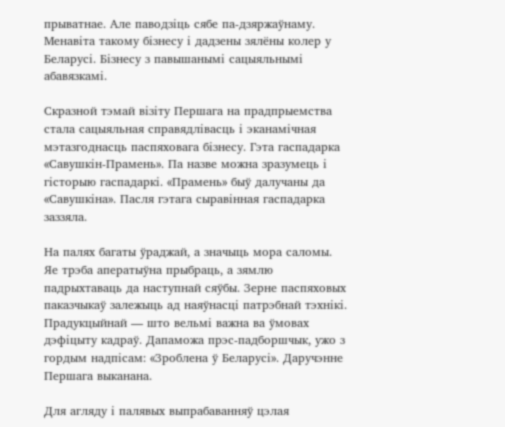прыватнае. Але паводзіць сябе па-дзяржаўнаму. Менавіта такому бізнесу і дадзены зялёны колер у Беларусі. Бізнесу з павышанымі сацыяльнымі абавязкамі.

Скразной тэмай візіту Першага на прадпрыемства стала сацыяльная справядлівасць і эканамічная мэтазгоднасць паспяховага бізнесу. Гэта гаспадарка «Савушкін-Прамень». Па назве можна зразумець і гісторыю гаспадаркі. «Прамень» быў далучаны да «Савушкіна». Пасля гэтага сыравінная гаспадарка заззяла.

На палях багаты ўраджай, а значыць мора саломы. Яе трэба аператыўна прыбраць, а зямлю падрыхтаваць да наступнай сяўбы. Зерне паспяховых паказчыкаў залежыць ад наяўнасці патрэбнай тэхнікі. Прадукцыйнай — што вельмі важна ва ўмовах дэфіцыту кадраў. Дапаможа прэс-падборшчык, ужо з гордым надпісам: «Зроблена ў Беларусі». Даручэнне Першага выканана.

Для агляду і палявых выпрабаванняў цэлая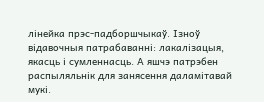лінейка прэс-падборшчыкаў. Ізноў відавочныя патрабаванні: лакалізацыя, якасць і сумленнасць. А яшчэ патрэбен распыляльнік для занясення даламітавай мукі.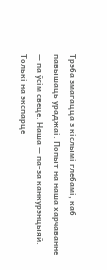Трэба змагацца з кіслымі глебамі, каб павышаць ураджаі. Попыт на наша харчаванне — па ўсім свеце. Наша — па-за канкурэнцыяй. Толькі на экспарце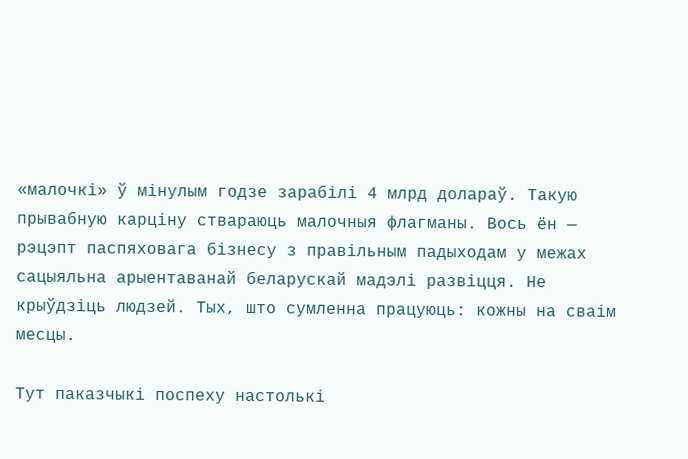«малочкі» ў мінулым годзе зарабілі 4 млрд долараў. Такую прывабную карціну ствараюць малочныя флагманы. Вось ён — рэцэпт паспяховага бізнесу з правільным падыходам у межах сацыяльна арыентаванай беларускай мадэлі развіцця. Не крыўдзіць людзей. Тых, што сумленна працуюць: кожны на сваім месцы.

Тут паказчыкі поспеху настолькі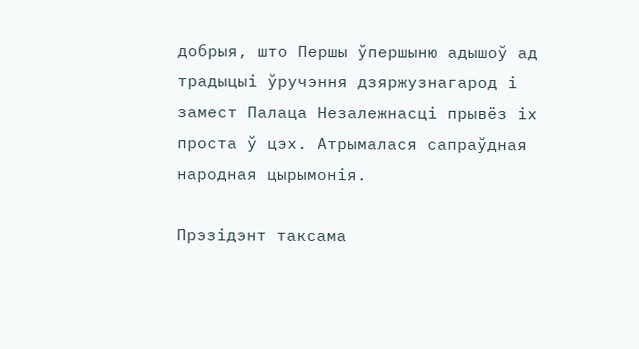добрыя, што Першы ўпершыню адышоў ад традыцыі ўручэння дзяржузнагарод і замест Палаца Незалежнасці прывёз іх проста ў цэх. Атрымалася сапраўдная народная цырымонія.

Прэзідэнт таксама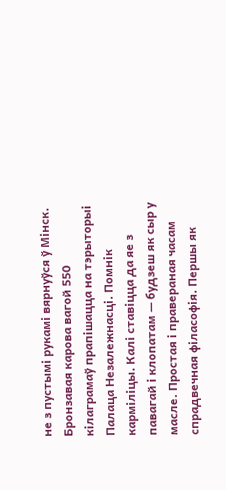не з пустымі рукамі вярнуўся ў Мінск. Бронзавая карова вагой 550 кілаграмаў прапішацца на тэрыторыі Палаца Незалежнасці. Помнік карміліцы. Калі ставіцца да яе з павагай і клопатам — будзеш як сыр у масле. Простая і правераная часам спрадвечная філасофія. Першы як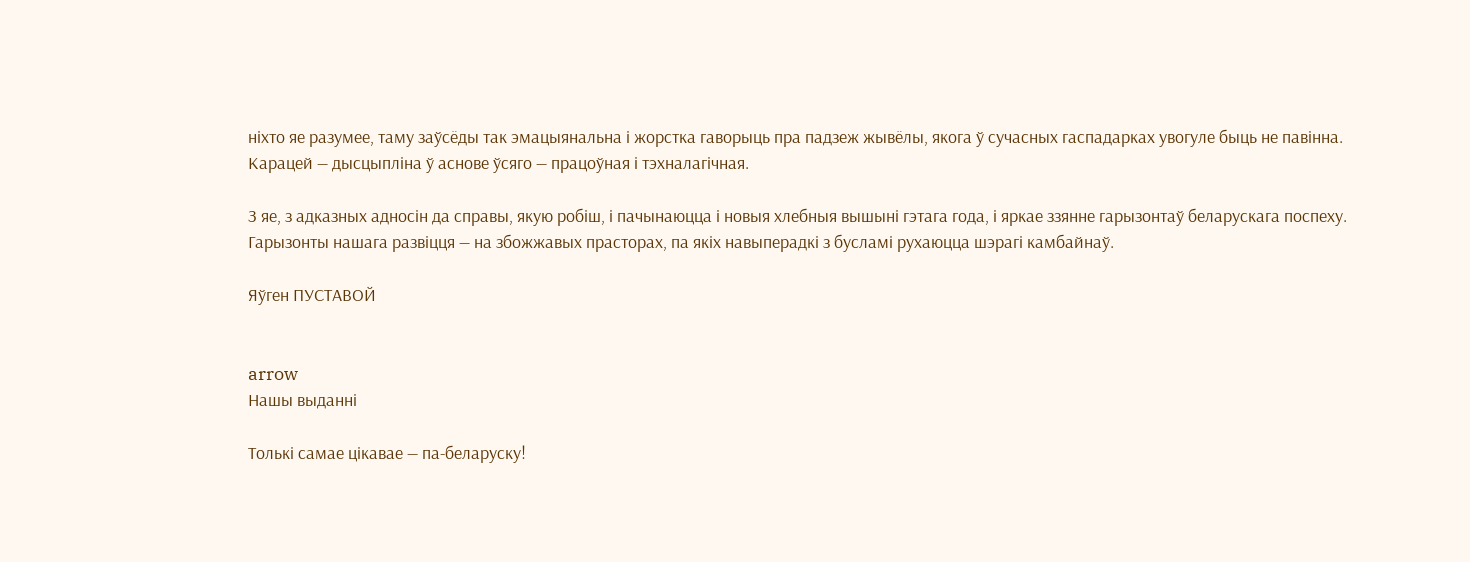ніхто яе разумее, таму заўсёды так эмацыянальна і жорстка гаворыць пра падзеж жывёлы, якога ў сучасных гаспадарках увогуле быць не павінна. Карацей — дысцыпліна ў аснове ўсяго — працоўная і тэхналагічная.

З яе, з адказных адносін да справы, якую робіш, і пачынаюцца і новыя хлебныя вышыні гэтага года, і яркае ззянне гарызонтаў беларускага поспеху. Гарызонты нашага развіцця — на збожжавых прасторах, па якіх навыперадкі з бусламі рухаюцца шэрагі камбайнаў.

Яўген ПУСТАВОЙ


arrow
Нашы выданні

Толькі самае цікавае — па-беларуску!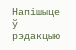Напішыце ў рэдакцыю